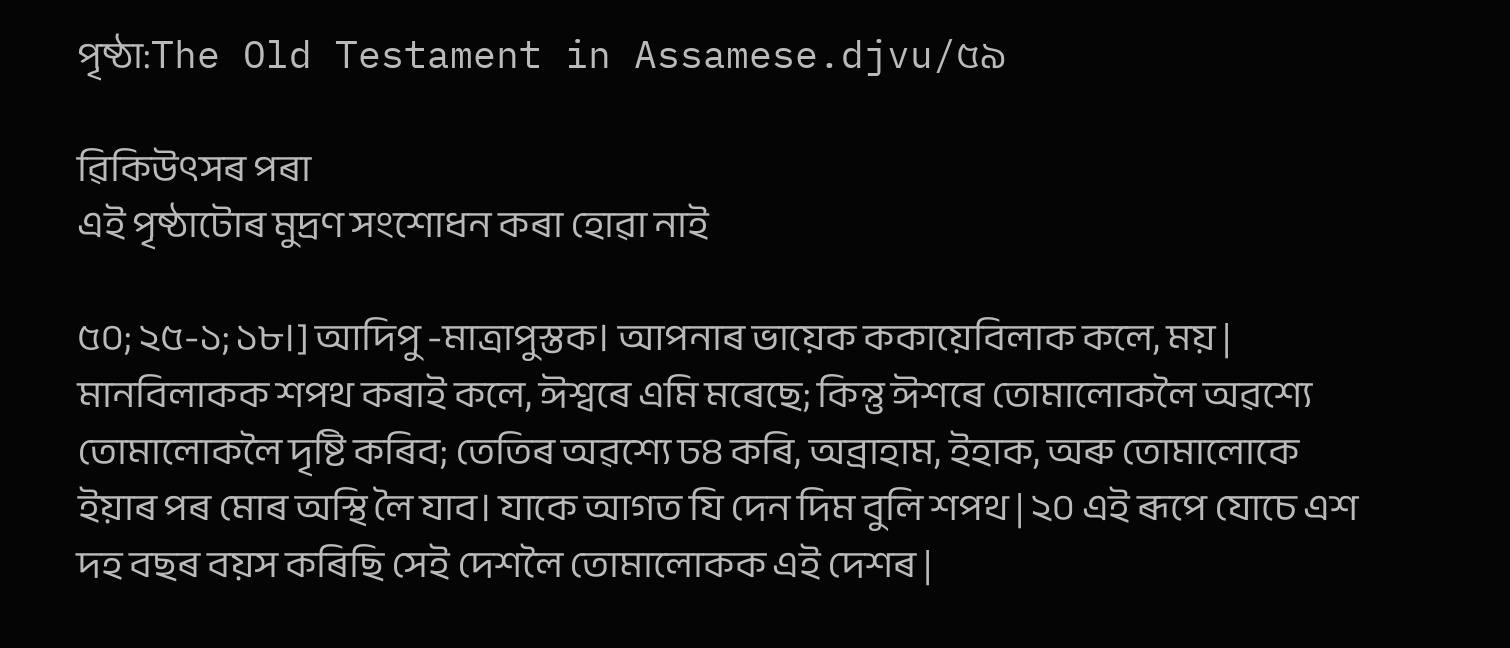পৃষ্ঠা:The Old Testament in Assamese.djvu/৫৯

ৱিকিউৎসৰ পৰা
এই পৃষ্ঠাটোৰ মুদ্ৰণ সংশোধন কৰা হোৱা নাই

৫০; ২৫-১; ১৮।] আদিপু -মাত্ৰাপুস্তক। আপনাৰ ভায়েক ককায়েবিলাক কলে, ময় | মানবিলাকক শপথ কৰাই কলে, ঈশ্বৰে এমি মৰেছে; কিন্তু ঈশৰে তোমালোকলৈ অৱশ্যে তোমালোকলৈ দৃষ্টি কৰিব; তেতিৰ অৱশ্যে ঢ৪ কৰি, অব্ৰাহাম, ইহাক, অৰু তোমালোকে ইয়াৰ পৰ মোৰ অস্থি লৈ যাব। যাকে আগত যি দেন দিম বুলি শপথ | ২০ এই ৰূপে যোচে এশ দহ বছৰ বয়স কৰিছি সেই দেশলৈ তোমালোকক এই দেশৰ |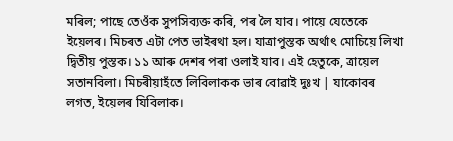মৰিল; পাছে তেওঁক সুপসিব্যক্ত কৰি, পৰ লৈ যাব। পায়ে যেতেকে ইয়েলৰ। মিচৰত এটা পেত ভাইৰথা হল। যাত্ৰাপুস্তক অৰ্থাৎ মোচিয়ে লিখা দ্বিতীয় পুস্তক। ১১ আৰু দেশৰ পৰা ওলাই যাব। এই হেতুকে, ত্ৰায়েল সতানবিলা। মিচৰীয়াহঁতে লিবিলাকক ভাৰ বোৱাই দুঃখ | যাকোবৰ লগত, ইয়েলৰ যিবিলাক।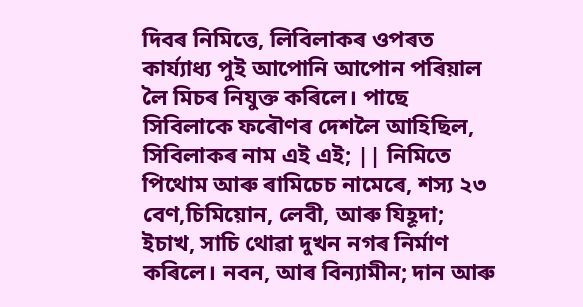দিবৰ নিমিত্তে, লিবিলাকৰ ওপৰত কাৰ্য্যাধ্য পুই আপোনি আপোন পৰিয়াল লৈ মিচৰ নিযুক্ত কৰিলে। পাছে সিবিলাকে ফৰৌণৰ দেশলৈ আহিছিল, সিবিলাকৰ নাম এই এই; || নিমিতে পিথোম আৰু ৰামিচেচ নামেৰে, শস্য ২৩ বেণ,চিমিয়োন, লেবী, আৰু যিহূদা; ইচাখ, সাচি থোৱা দুখন নগৰ নিৰ্মাণ কৰিলে। নবন, আৰ বিন্যামীন; দান আৰু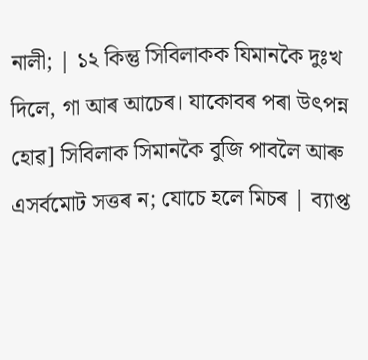নালী; | ১২ কিন্তু সিবিলাকক যিমানকৈ দুঃখ দিলে, গা আৰ আচেৰ। যাকোবৰ পৰা উৎপন্ন হোৱ] সিবিলাক সিমানকৈ বুজি পাবলৈ আৰু এসৰ্বমোট সত্তৰ ন; যোচে হলে মিচৰ | ব্যাপ্ত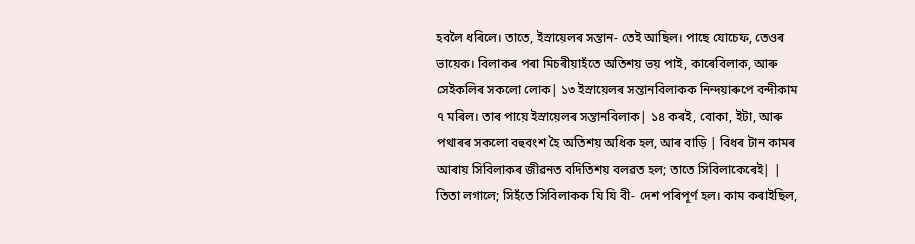হবলৈ ধৰিলে। তাতে, ইস্ৰায়েলৰ সন্তান- তেই আছিল। পাছে যোচেফ, তেওৰ ভায়েক। বিলাকৰ পৰা মিচৰীয়াহঁতে অতিশয় ভয় পাই, কাৰেবিলাক, আৰু সেইকলিৰ সকলো লোক| ১৩ ইস্ৰায়েলৰ সন্তানবিলাকক নিন্দয়াৰুপে বন্দীকাম ৭ মৰিল। তাৰ পায়ে ইস্ৰায়েলৰ সন্তানবিলাক| ১৪ কৰই, বোকা, ইটা, আৰু পথাৰৰ সকলো বহুবংশ হৈ অতিশয় অধিক হল, আৰ বাড়ি | বিধৰ টান কামৰ আৰায় সিবিলাকৰ জীৱনত বদিতিশয় বলৱত হল; তাতে সিবিলাকেৰেই| | তিতা লগালে; সিহঁতে সিবিলাকক যি যি বী- দেশ পৰিপূৰ্ণ হল। কাম কৰাইছিল,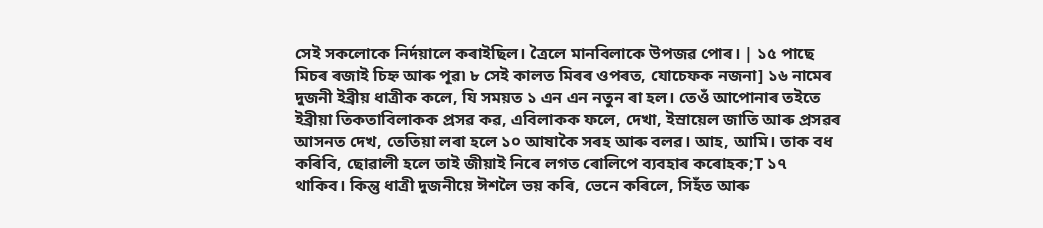সেই সকলোকে নিৰ্দয়ালে কৰাইছিল। ত্ৰৈলে মানবিলাকে উপজৱ পোৰ। | ১৫ পাছে মিচৰ ৰজাই চিহ্ন আৰু পূৱ৷ ৮ সেই কালত মিৰৰ ওপৰত, যোচেফক নজনা] ১৬ নামেৰ দুজনী ইব্ৰীয় ধাত্ৰীক কলে, যি সময়ত ১ এন এন নতুন ৰা হল। তেওঁ আপোনাৰ তইতে ইব্ৰীয়া তিকতাবিলাকক প্ৰসৱ কৱ, এবিলাকক ফলে, দেখা, ইস্ৰায়েল জাতি আৰু প্ৰসৱৰ আসনত দেখ, তেতিয়া লৰা হলে ১০ আষাকৈ সৰহ আৰু বলৱ। আহ, আমি। তাক বধ কৰিবি, ছোৱালী হলে তাই জীয়াই নিৰে লগত ৰোলিপে ব্যবহাৰ কৰোহক;T ১৭ থাকিব। কিন্তু ধাত্ৰী দুজনীয়ে ঈশলৈ ভয় কৰি, ভেনে কৰিলে, সিহঁত আৰু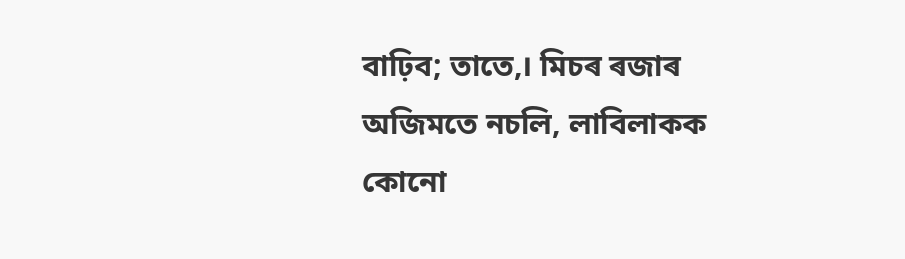বাঢ়িব; তাতে,। মিচৰ ৰজাৰ অজিমতে নচলি, লাবিলাকক কোনো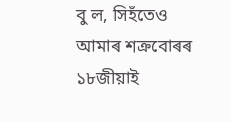বু ল, সিহঁতেও আমাৰ শক্ৰবোৰৰ ১৮জীয়াই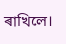ৰাখিলে।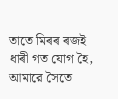তাতে মিৰৰ ৰজই ধাৰী গত যোগ হৈ, আমারে সৈতে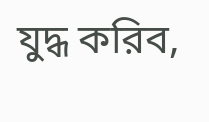যুদ্ধ করিব,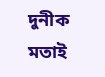দুনীক মতাই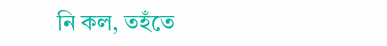নি কল, তহঁতে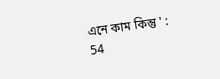এনে কাম কিন্তু ' : 54